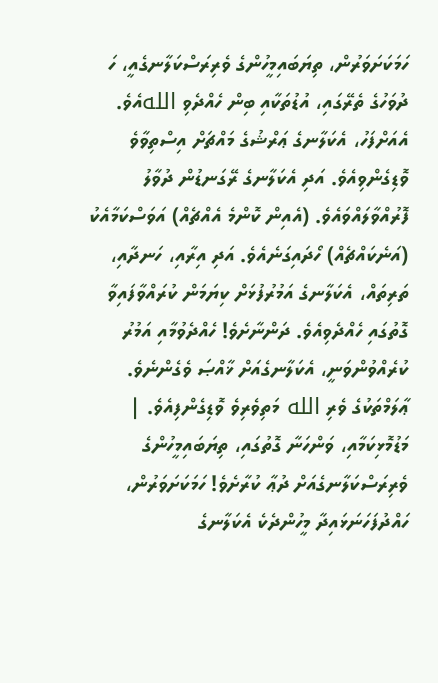ހަމަކަށަވަރުން، ތިޔަބައިމީހުންގެ ވެރިރަސްކަލާނގެއީ، ހަ ދުވަހުގެ ތެރޭގައި، އުޑުތަކާއި ބިން ހެއްދެވި اللهއެވެ. އެއަށްފަހު، އެކަލާނގެ ޢަރްޝުގެ މައްޗަށް އިސްތިވާވެ ވޮޑިގެންވިއެވެ. އަދި އެކަލާނގެ ރޭގަނޑުން ދުވާލު ފޮރުއްވާލައްވައެވެ. (އެއިން ކޮންމެ އެއްޗެއް) އަވަސްކަމާއެކު (އަނެކައްޗެއް) ހޯދައިގަނެއެވެ. އަދި އިރާއި، ހަނދާއި، ތަރިތައް، އެކަލާނގެ އަމުރުފުޅަށް ކިޔަމަން ކުރައްވާފައިވާ ގޮތުގައި ހެއްދެވިއެވެ. ދަންނާށެވެ! ހެއްދެވުމާއި އަމުރު ކުރެއްވުންވަނީ، އެކަލާނގެއަށް ޚާއްޞަ ވެގެންނެވެ. ޢާލަމްތަކުގެ ވެރި الله މަތިވެރިވެ ވޮޑިގެންފިއެވެ. |
މަޑުމޮޅިކަމާއި، ވަންހަނާ ގޮތުގައި، ތިޔަބައިމީހުންގެ ވެރިރަސްކަލާނގެއަށް ދުޢާ ކުރާށެވެ! ހަމަކަށަވަރުން، ހައްދުފަހަނަޅައިދާ މީހުންދެކެ އެކަލާނގެ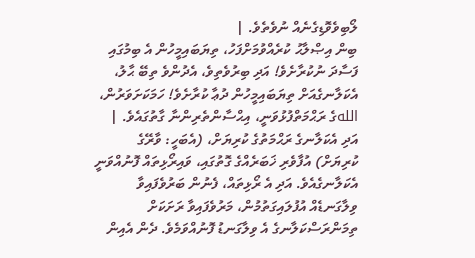ލޯބިވެވޮޑިގެނެއް ނުވެތެވެ. |
ބިން އިޞްލާޙު ކުރެއްވުމަށްފަހު، ތިޔަބައިމީހުން އެ ބިމުގައި ފަސާދަ ނުކުރާށެވެ! އަދި ބިރުވެތިވެ، އެދުންވެ ތިބޭ ޙާލު، އެކަލާނގެއަށް ތިޔަބައިމީހުން ދުޢާ ކުރާށެވެ! ހަމަކަށަވަރުން، اللهގެ ރަޙްމަތްފުޅުވަނީ، އިޙްސާންތެރިންނާ ގާތުގައެވެ. |
އަދި އެކަލާނގެ ރަޙްމަތުގެ ކުރިޔަށް، (އެބަހީ: ވާރޭގެ ކުރިޔަށް) އުފާވެރި ޚަބަރެއްގެ ގޮތުގައި، ވައިރޯޅިތައް ފޮނުއްވަނީ އެކަލާނގެއެވެ. އަދި އެ ރޯޅިތައް، ފެނުން ބަރުވެފައިވާ ވިލާގަނޑެއް އުފުލައިގަތުމުން، މަރުވެފައިވާ ރަށަކަށް ތިމަންރަސްކަލާނގެ އެ ވިލާގަނޑު ފޮނުއްވަމެވެ. ދެން އެއިން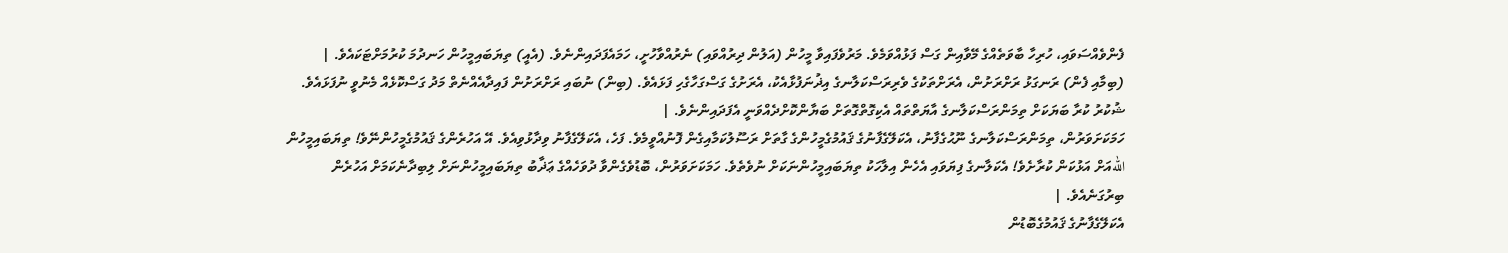ފެންވެއްސަވައި، ހުރިހާ ބާވަތެއްގެ މޭވާއިން ގަސް ފަޅުއްވަމެވެ. މަރުވެފައިވާ މީހުން (އަލުން ދިރުއްވައި) ނެރުއްވާހުށީ، ހަމައެފަދައިންނެވެ. (އެއީ) ތިޔަބައިމީހުން ހަނދުމަ ކުރުމަށްޓަކައެވެ. |
(ބިމާއި ފެން) ރަނގަޅު ރަށްރަށުން، އެރަށްތަކުގެ ވެރިރަސްކަލާނގެ އިޛުނަފުޅާއެކު، އެރަށުގެ ގަސްގަހާގެހި ފަޅައެވެ. (ބިން) ނުބައި ރަށްރަށުން ފައިދާއެއްނެތް މަދު ގަސްކޮޅެއް މެނުވީ ނުފަޅައެވެ. ޝުކުރު ކުރާ ބަޔަކަށް ތިމަންރަސްކަލާނގެ އާޔަތްތައް އެކިގޮތްގޮތަށް ބަޔާންކޮށްދެއްވަނީ އެފަދައިންނެވެ. |
ހަމަކަށަވަރުން، ތިމަންރަސްކަލާނގެ ނޫޙުގެފާނު، އެކަލޭގެފާނުގެ ޤައުމުގެމީހުންގެ ގާތަށް ރަސޫލުކަމާއިގެން ފޮނުއްވީމެވެ. ފަހެ، އެކަލޭގެފާނު ވިދާޅުވިއެވެ. އޭ އަހުރެންގެ ޤައުމުގެމީހުންނޭވެ! ތިޔަބައިމީހުން اللهއަށް އަޅުކަން ކުރާށެވެ! އެކަލާނގެ ފިޔަވައި އެހެން އިލާހަކު ތިޔަބައިމީހުންނަކަށް ނުވެތެވެ. ހަމަކަށަވަރުން، ބޮޑުވެގެންވާ ދުވަހެއްގެ ޢަޛާބު ތިޔަބައިމީހުންނަށް ލިބިދާނެކަމަށް އަހުރެން ބިރުގަނެއެވެ. |
އެކަލޭގެފާނުގެ ޤައުމުގެބޮޑުން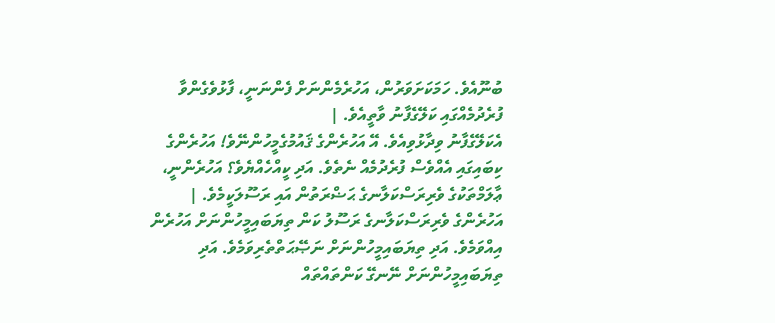ބުނޫއެވެ. ހަމަކަށަވަރުން، އަހުރެމެންނަށް ފެންނަނީ، ފާޅުވެގެންވާ ފުރެދުމެއްގައި ކަލޭގެފާނު ވާތީއެވެ. |
އެކަލޭގެފާނު ވިދާޅުވިއެވެ. އޭ އަހުރެންގެ ޤައުމުގެމީހުންނޭވެ! އަހުރެންގެ ކިބައިގައި އެއްވެސް ފުރެދުމެއް ނެތެވެ. އަދި ކީއްހެއްޔެވެ؟ އަހުރެންނީ، ޢާލަމްތަކުގެ ވެރިރަސްކަލާނގެ ޙަޟްރަތުން އައި ރަސޫލަކީމެވެ. |
އަހުރެންގެ ވެރިރަސްކަލާނގެ ރަސޫލު ކަން ތިޔަބައިމީހުންނަށް އަހުރެން އިއްވަމެވެ. އަދި ތިޔަބައިމީހުންނަށް ނަޞޭޙަތްތެރިވަމެވެ. އަދި ތިޔަބައިމީހުންނަށް ނޭނގޭ ކަންތައްތައް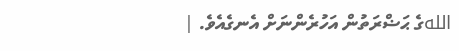اللهގެ ޙަޟްރަތުން އަހުރެންނަށް އެނގެއެވެ. |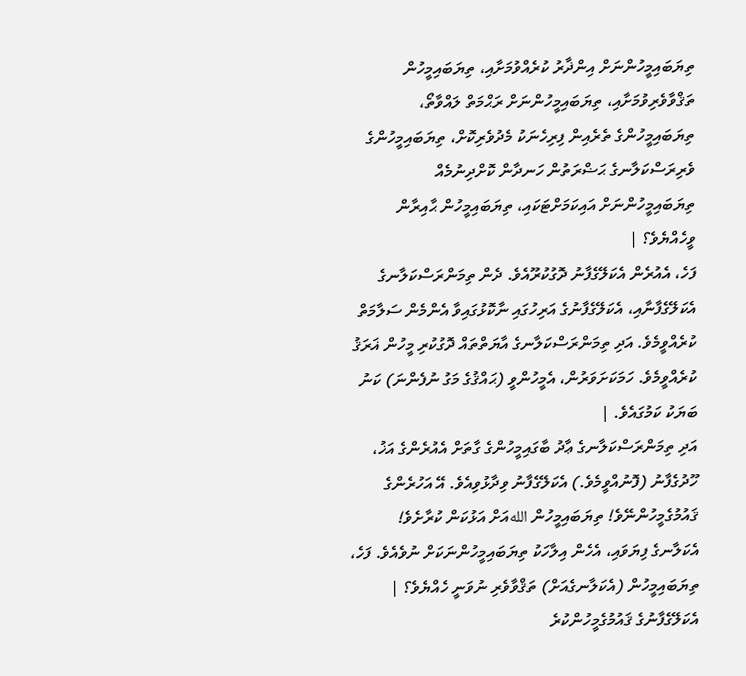ތިޔަބައިމީހުންނަށް އިންޛާރު ކުރެއްވުމަށާއި، ތިޔަބައިމީހުން ތަޤްވާވެރިވުމަށާއި، ތިޔަބައިމީހުންނަށް ރަޙްމަތް ލައްވާތޯ، ތިޔަބައިމީހުންގެ ތެރެއިން ފިރިހެނަކު މެދުވެރިކޮށް، ތިޔަބައިމީހުންގެ ވެރިރަސްކަލާނގެ ޙަޟްރަތުން ހަނދާން ކޮށްދިނުމެއް ތިޔަބައިމީހުންނަށް އައިކަމަށްޓަކައި، ތިޔަބައިމީހުން ޙާއިރާން ވީހެއްޔެވެ؟ |
ފަހެ، އެއުރެން އެކަލޭގެފާނު ދޮގުކުރޫއެވެ. ދެން ތިމަންރަސްކަލާނގެ އެކަލޭގެފާނާއި، އެކަލޭގެފާނުގެ އަރިހުގައި ނާކޮޅުގައިވާ އެންމެން ސަލާމަތް ކުރެއްވީމެވެ. އަދި ތިމަންރަސްކަލާނގެ އާޔަތްތައް ދޮގުކުރި މީހުން ޣަރަޤު ކުރެއްވީމެވެ. ހަމަކަށަވަރުން، އެމީހުންވީ (ޙައްޤުގެ މަގު ނުފެންނަ) ކަނު ބަޔަކު ކަމުގައެވެ. |
އަދި ތިމަންރަސްކަލާނގެ ޢާދު ބާގައިމީހުންގެ ގާތަށް އެއުރެންގެ އަޚު، ހޫދުގެފާނު (ފޮނުއްވީމެވެ.) އެކަލޭގެފާނު ވިދާޅުވިއެވެ. އޭ އަހުރެންގެ ޤައުމުގެމީހުންނޭވެ! ތިޔަބައިމީހުން اللهއަށް އަޅުކަން ކުރާށެވެ! އެކަލާނގެ ފިޔަވައި، އެހެން އިލާހަކު ތިޔަބައިމީހުންނަކަށް ނުވެއެވެ. ފަހެ، ތިޔަބައިމީހުން (އެކަލާނގެއަށް) ތަޤްވާވެރި ނުވަނީ ހެއްޔެވެ؟ |
އެކަލޭގެފާނުގެ ޤައުމުގެމީހުންކުރެ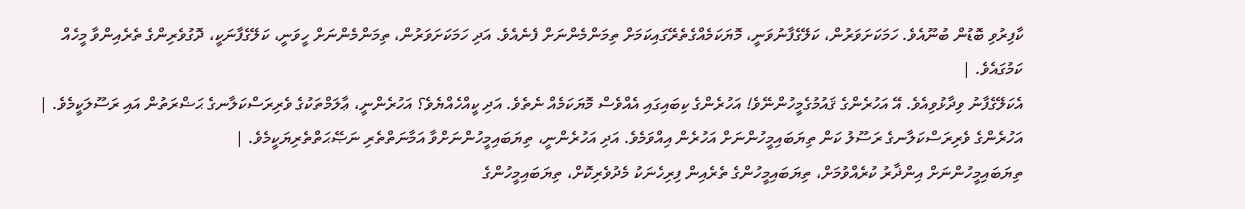ކާފިރުވި ބޮޑުން ބުނޫއެވެ. ހަމަކަށަވަރުން، ކަލޭގެފާނުވަނީ، މޮޔަކަމެއްގެތެރޭގައިކަމަށް ތިމަންމެންނަށް ފެނެއެވެ. އަދި ހަމަކަށަވަރުން، ތިމަންމެންނަށް ހީވަނީ، ކަލޭގެފާނަކީ، ދޮގުވެރިންގެ ތެރެއިންވާ މީހެއް ކަމުގައެވެ. |
އެކަލޭގެފާނު ވިދާޅުވިއެވެ. އޭ އަހުރެންގެ ޤައުމުގެމީހުންނޭވެ! އަހުރެންގެ ކިބައިގައި އެއްވެސް މޮޔަކަމެއް ނެތެވެ. އަދި ކީއްހެއްޔެވެ؟ އަހުރެންނީ، ޢާލަމްތަކުގެ ވެރިރަސްކަލާނގެ ޙަޟްރަތުން އައި ރަސޫލަކީމެވެ. |
އަހުރެންގެ ވެރިރަސްކަލާނގެ ރަސޫލު ކަން ތިޔަބައިމީހުންނަށް އަހުރެން އިއްވަމެވެ. އަދި އަހުރެންނީ، ތިޔަބައިމީހުންނަށްވާ އަމާނަތްތެރި ނަޞޭޙަތްތެރިޔަކީމެވެ. |
ތިޔަބައިމީހުންނަށް އިންޛާރު ކުރެއްވުމަށް، ތިޔަބައިމީހުންގެ ތެރެއިން ފިރިހެނަކު މެދުވެރިކޮށް، ތިޔަބައިމީހުންގެ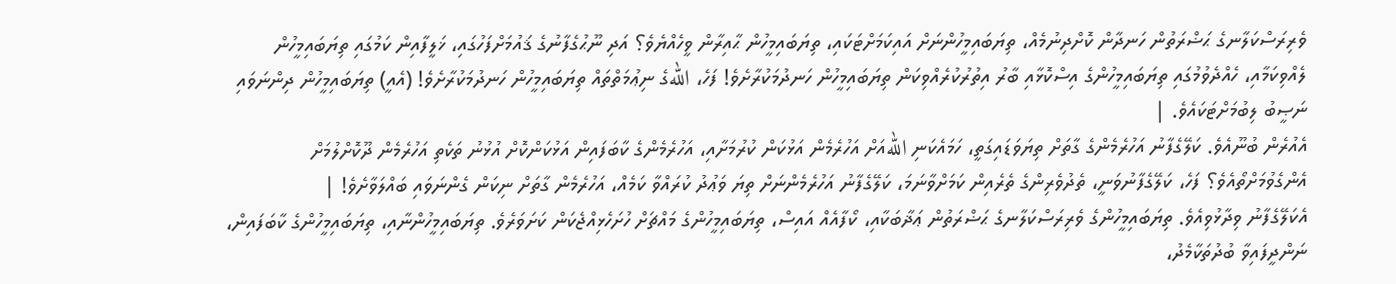ވެރިރަސްކަލާނގެ ޙަޟްރަތުން ހަނދާން ކޮށްދިނުމެއް، ތިޔަބައިމީހުންނަށް އައިކަމަށްޓަކައި، ތިޔަބައިމީހުން ޙާއިރާން ވީހެއްޔެވެ؟ އަދި ނޫޙުގެފާނުގެ ޤައުމަށްފަހުގައި، ޚަލީފާއިން ކަމުގައި ތިޔަބައިމީހުން ލެއްވިކަމާއި، ހެއްދެވުމުގައި ތިޔަބައިމީހުންގެ އިސްކޮޅާއި ބާރު އިތުރުކުރެއްވިކަން ތިޔަބައިމީހުން ހަނދުމަކުރާށެވެ! ފަހެ، اللهގެ ނިޢުމަތްތައް ތިޔަބައިމީހުން ހަނދުމަކުރާށެވެ! (އެއީ) ތިޔަބައިމީހުން ދިންނަވައި ނަޞީބު ލިބުމަށްޓަކައެވެ. |
އެއުރެން ބުނޫއެވެ. ކަލޭގެފާނު އަހުރެމެންގެ ގާތަށް ތިޔަވަޑައިގަތީ، ހަމައެކަނި اللهއަށް އަހުރެމެން އަޅުކަން ކުރުމަށާއި، އަހުރެމެންގެ ކާބަފައިން އަޅުކަންކޮށް އުޅުނު ތަކެތި އަހުރެމެން ދޫކޮށްލުމަށް އެންގެވުމަށްތޯއެވެ؟ ފަހެ، ކަލޭގެފާނުވަނީ، ތެދުވެރިންގެ ތެރެއިން ކަމަށްވާނަމަ، ކަލޭގެފާނު އަހުރެމެންނަށް ތިޔަ ވަޢުދު ކުރައްވާ ކަމެއް، އަހުރެމެން ގާތަށް ނިކަން ގެންނަވައި ބައްލަވާށެވެ! |
އެކަލޭގެފާނު ވިދާޅުވިއެވެ. ތިޔަބައިމީހުންގެ ވެރިރަސްކަލާނގެ ޙަޟްރަތުން ޢަޛާބަކާއި، ކޯފާއެއް އައިސް، ތިޔަބައިމީހުންގެ މައްޗަށް ހުށަހެޅިއްޖެކަން ކަށަވަރެވެ. ތިޔަބައިމީހުންނާއި، ތިޔަބައިމީހުންގެ ކާބަފައިން، ނަންދީފައިވާ ބުދުތަކާމެދު،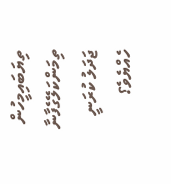ތިޔަބައިމީހުން ތިމަންކަލޭގެފާނާ ޖަދަލު ކުރަނީ ހެއްޔެވެ؟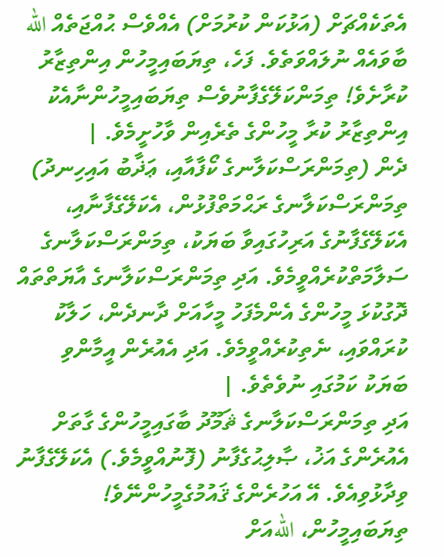އެތަކެއްޗަށް (އަޅުކަން ކުރުމަށް) އެއްވެސް ޙުއްޖަތެއް الله ބާވައެއް ނުލައްވަތެވެ. ފަހެ، ތިޔަބައިމީހުން އިންތިޒާރު ކުރާށެވެ! ތިމަންކަލޭގެފާނުވެސް ތިޔަބައިމީހުންނާއެކު އިންތިޒާރު ކުރާ މީހުންގެ ތެރެއިން ވާހުށީމެވެ. |
ދެން (ތިމަންރަސްކަލާނގެ ކޯފާއާއި، ޢަޛާބު އައިހިނދު) ތިމަންރަސްކަލާނގެ ރަޙްމަތްފުޅުން، އެކަލޭގެފާނާއި، އެކަލޭގެފާނުގެ އަރިހުގައިވާ ބަޔަކު، ތިމަންރަސްކަލާނގެ ސަލާމަތްކުރެއްވީމެވެ. އަދި ތިމަންރަސްކަލާނގެ އާޔަތްތައް ދޮގުކުޅަ މީހުންގެ އެންމެފަހު މީހާއަށް ދާނދެން، ހަލާކު ކުރައްވައި، ނެތިކުރެއްވީމެވެ. އަދި އެއުރެން އީމާންވި ބަޔަކު ކަމުގައި ނުވެތެވެ. |
އަދި ތިމަންރަސްކަލާނގެ ޘަމޫދު ބާގައިމީހުންގެ ގާތަށް އެއުރެންގެ އަޚު، ޞާލިޙުގެފާނު (ފޮނުއްވީމެވެ.) އެކަލޭގެފާނު ވިދާޅުވިއެވެ. އޭ އަހުރެންގެ ޤައުމުގެމީހުންނޭވެ! ތިޔަބައިމީހުން، اللهއަށް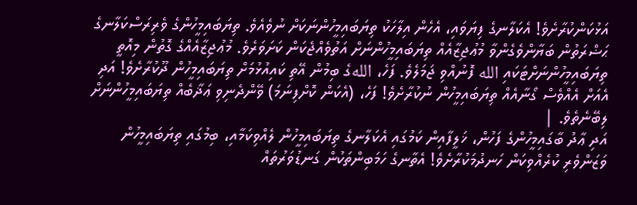އަޅުކަންކުރާށެވެ! އެކަލާނގެ ފިޔަވައި، އެހެން އިލާހަކު ތިޔަބައިމީހުންނަކަށް ނުވެއެވެ. ތިޔަބައިމީހުންގެ ވެރިރަސްކަލާނގެ ޙަޟްރަތުން ބަޔާންވެގެންވާ މުޢުޖިޒާއެއް ތިޔަބައިމީހުންނަށް އަތުވެއްޖެކަން ކަށަވަރެވެ. މުޢުޖިޒާއެއްގެ ގޮތުން މިއޮތީ ތިޔަބައިމީހުންނަށްޓަކައި الله ފޮނުއްވި ޖަމަލެވެ. ފަހެ، اللهގެ ބިމުން އޭތި ކައިއުޅުމަށް ތިޔަބައިމީހުން ދޫކުރާށެވެ! އަދި އެއަށް އެއްވެސް ގޯނާއެއް ތިޔަބައިމީހުން ނުކުރާށެވެ! ފަހެ، (އެކަން ކޮށްފިނަމަ) ވޭންދެނިވި ޢަޛާބެއް ތިޔަބައިމީހުންނަށް ލިބޭނެތެވެ. |
އަދި ޢާދު ބާގައިމީހުންގެ ފަހުން، ޚަލީފާއިން ކަމުގައި އެކަލާނގެ ތިޔަބައިމީހުން ލެއްވިކަމާއި، ބިމުގައި ތިޔަބައިމީހުން ވަޒަންވެރި ކުރެއްވިކަން ހަނދުމަކުރާށެވެ! އެތާނގެ ހަމަބިންތަކުން ގަނޑުވަރުތައް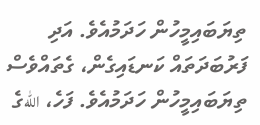ތިޔަބައިމީހުން ހަދަމުއެވެ. އަދި ފަރުބަދަތައް ކަނޑައިގެން، ގެތައްވެސް ތިޔަބައިމީހުން ހަދަމުއެވެ. ފަހެ، اللهގެ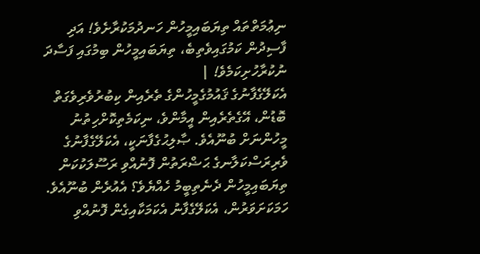ނިޢުމަތްތައް ތިޔަބައިމީހުން ހަނދުމަކުރާށެވެ! އަދި ފާސިދުން ކަމުގައިވެތިބެ، ތިޔަބައިމީހުން ބިމުގައި ފަސާދަ ނުކުރާހުށިކަމެވެ! |
އެކަލޭގެފާނުގެ ޤައުމުގެމީހުންގެ ތެރެއިން ކިބުރުވެރިވެގަތް ބޮޑުން، އޭގެތެރެއިން އީމާންވެ، ނިކަމެތިކޮށްހިތުނު މީހުންނަށް ބުނޫއެވެ. ޞާލިޙުގެފާނަކީ، އެކަލޭގެފާނުގެ ވެރިރަސްކަލާނގެ ޙަޟްރަތުން ފޮނުއްވި ރަސޫލަކުކަން ތިޔަބައިމީހުން ދެނެތިބީމު ހެއްޔެވެ؟ އެއުރެން ބުނޫއެވެ. ހަމަކަށަވަރުން، އެކަލޭގެފާނު އެކަމަކާއިގެން ފޮނުއްވި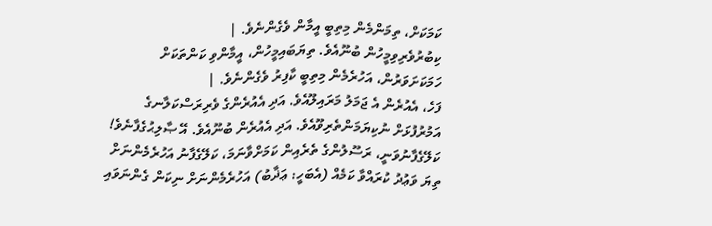ކަމަކަށް، ތިމަންމެން މިތިބީ އީމާން ވެގެންނެވެ. |
ކިބުރުވެރިވިމީހުން ބުނޫއެވެ. ތިޔަބައިމީހުން، އީމާންވި ކަންތަކަށް ހަމަކަށަވަރުން، އަހުރެމެން މިތިބީ ކާފިރު ވެގެންނެވެ. |
ފަހެ، އެއުރެން އެ ޖަމަލު މަރައިލޫއެވެ. އަދި އެއުރެންގެ ވެރިރަސްކަލާނގެ އަމުރުފުޅަށް ނުކިޔަމަންތެރިވޫއެވެ. އަދި އެއުރެން ބުނޫއެވެ. އޭ ޞާލިޙުގެފާނެވެ! ކަލޭގެފާނުވަނީ، ރަސޫލުންގެ ތެރެއިން ކަމަށްވާނަމަ، ކަލޭގެފާނު އަހުރެމެންނަށް ތިޔަ ވަޢުދު ކުރައްވާ ކަމެއް (އެބަހީ: ޢަޛާބު) އަހުރެމެންނަށް ނިކަން ގެންނަވައި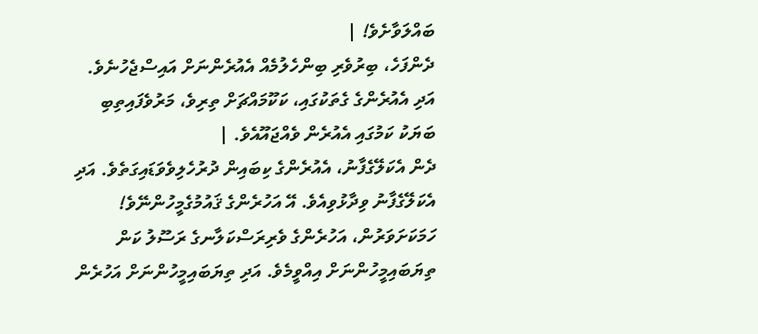ބައްލަވާށެވެ! |
ދެންފަހެ، ބިރުވެރި ބިންހެލުމެއް އެއުރެންނަށް އައިސްޖެހުނެވެ. އަދި އެއުރެންގެ ގެތަކުގައި، ކަކޫމައްޗަށް ތިރިވެ، މަރުވެފައިތިބި ބަޔަކު ކަމުގައި އެއުރެން ވެއްޖައޫއެވެ. |
ދެން އެކަލޭގެފާނު، އެއުރެންގެ ކިބައިން ދުރުހެލިވެވަޑައިގަތެވެ. އަދި އެކަލޭގެފާނު ވިދާޅުވިއެވެ. އޭ އަހުރެންގެ ޤައުމުގެމީހުންނޭވެ! ހަމަކަށަވަރުން، އަހުރެންގެ ވެރިރަސްކަލާނގެ ރަސޫލު ކަން ތިޔަބައިމީހުންނަށް އިއްވީމެވެ. އަދި ތިޔަބައިމީހުންނަށް އަހުރެން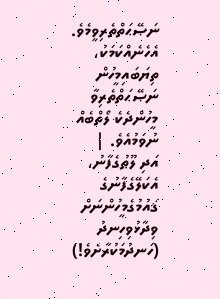ނަޞޭޙަތްތެރިވީމެވެ. އެހެނެއްކަމަކު، ތިޔަބައިމީހުން ނަޞޭޙަތްތެރިވާ މީހުންދެކެ ލޯތްބެއް ނުވަމުއެވެ. |
އަދި ލޫޠުގެފާނު، އެކަލޭގެފާނުގެ ޤައުމުގެމީހުންނަށް ވިދާޅުވިހިނދު (ހަނދުމަކުރާށެވެ!)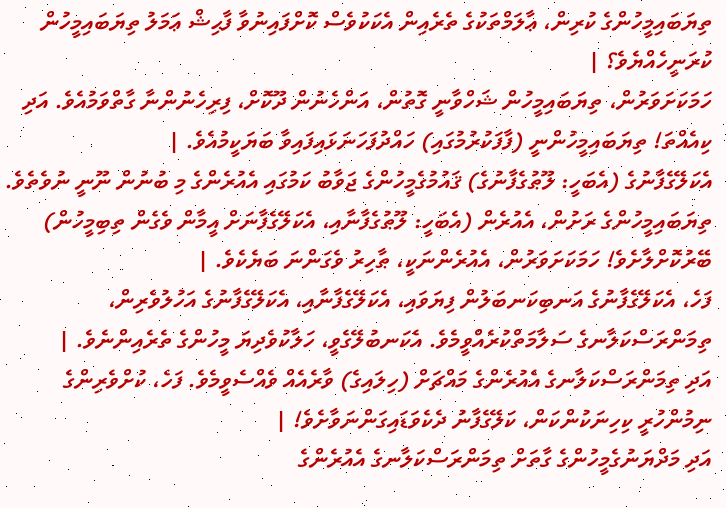ތިޔަބައިމީހުންގެ ކުރިން، ޢާލަމްތަކުގެ ތެރެއިން އެކަކުވެސް ކޮށްފައިނުވާ ފާޙިޝް ޢަމަލު ތިޔަބައިމީހުން ކުރަނީހެއްޔެވެ؟ |
ހަމަކަށަވަރުން، ތިޔަބައިމީހުން ޝަހްވާނީ ގޮތުން، އަންހެނުން ދޫކޮށް، ފިރިހެނުންނާ ގާތްވަމުއެވެ. އަދި ކިއެއްތަ! ތިޔަބައިމީހުންނީ (ފާފަކުރުމުގައި) ހައްދުފަހަނަޅައިފައިވާ ބަޔަކީމުއެވެ. |
އެކަލޭގެފާނުގެ (އެބަހީ: ލޫޠުގެފާނުގެ) ޤައުމުގެމީހުންގެ ޖަވާބު ކަމުގައި އެއުރެންގެ މި ބުނުން ނޫނީ ނުވެތެވެ. ތިޔަބައިމީހުންގެ ރަށުން، އެއުރެން (އެބަހީ: ލޫޠުގެފާނާއި، އެކަލޭގެފާނަށް އީމާން ވެގެން ތިބިމީހުން) ބޭރުކޮށްލާށެވެ! ހަމަކަށަވަރުން، އެއުރެންނަކީ، ޠާހިރު ވެގަންނަ ބަޔެކެވެ. |
ފަހެ، އެކަލޭގެފާނުގެ އަނބިކަނބަލުން ފިޔަވައި، އެކަލޭގެފާނާއި، އެކަލޭގެފާނުގެ އަހުލުވެރިން، ތިމަންރަސްކަލާނގެ ސަލާމަތްކުރެއްވީމެވެ. އެކަނބުލޭގެވީ، ހަލާކުވެދިޔަ މީހުންގެ ތެރެއިންނެވެ. |
އަދި ތިމަންރަސްކަލާނގެ އެއުރެންގެ މައްޗަށް (ހިލައިގެ) ވާރެއެއް ވެއްސެވީމެވެ. ފަހެ، ކުށްވެރިންގެ ނިމުންހުރީ ކިހިނަކުންކަން، ކަލޭގެފާނު ދެކެވަޑައިގަންނަވާށެވެ! |
އަދި މަދްޔަނުގެމީހުންގެ ގާތަށް ތިމަންރަސްކަލާނގެ އެއުރެންގެ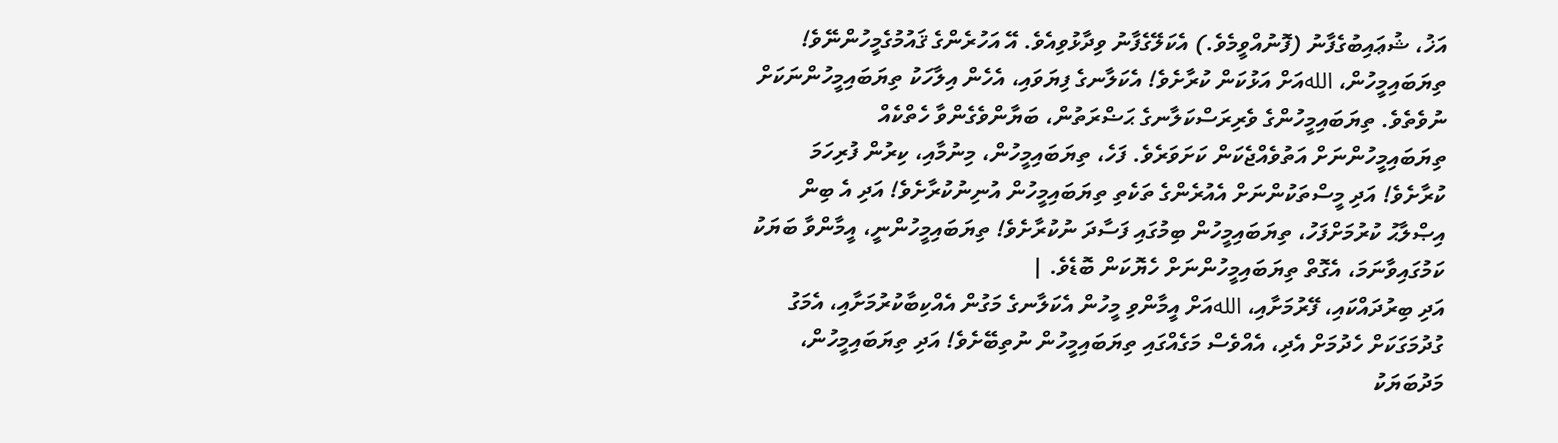އަޚު، ޝުޢައިބުގެފާނު (ފޮނުއްވީމެވެ.) އެކަލޭގެފާނު ވިދާޅުވިއެވެ. އޭ އަހުރެންގެ ޤައުމުގެމީހުންނޭވެ! ތިޔަބައިމީހުން، اللهއަށް އަޅުކަން ކުރާށެވެ! އެކަލާނގެ ފިޔަވައި، އެހެން އިލާހަކު ތިޔަބައިމީހުންނަކަށް ނުވެތެވެ. ތިޔަބައިމީހުންގެ ވެރިރަސްކަލާނގެ ޙަޟްރަތުން، ބަޔާންވެގެންވާ ހެތްކެއް ތިޔަބައިމީހުންނަށް އަތުވެއްޖެކަން ކަށަވަރެވެ. ފަހެ، ތިޔަބައިމީހުން، މިނުމާއި، ކިރުން ފުރިހަމަ ކުރާށެވެ! އަދި މީސްތަކުންނަށް އެއުރެންގެ ތަކެތި ތިޔަބައިމީހުން އުނިނުކުރާށެވެ! އަދި އެ ބިން އިޞްލާޙު ކުރުމަށްފަހު، ތިޔަބައިމީހުން ބިމުގައި ފަސާދަ ނުކުރާށެވެ! ތިޔަބައިމީހުންނީ، އީމާންވާ ބަޔަކު ކަމުގައިވާނަމަ، އެގޮތް ތިޔަބައިމީހުންނަށް ހެޔޮކަން ބޮޑެވެ. |
އަދި ބިރުދައްކައި، ފޭރުމަށާއި، اللهއަށް އީމާންވި މީހުން އެކަލާނގެ މަގުން އެއްކިބާކުރުމަށާއި، އެމަގު ގުދުމަގަކަށް ހެދުމަށް އެދި، އެއްވެސް މަގެއްގައި ތިޔަބައިމީހުން ނުތިބޭށެވެ! އަދި ތިޔަބައިމީހުން، މަދުބަޔަކު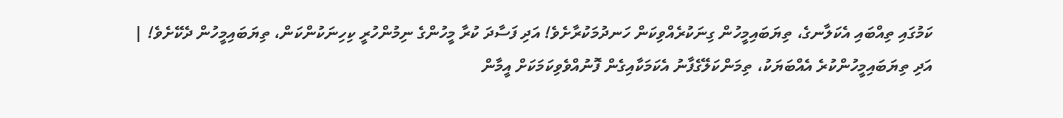ކަމުގައި ތިއްބައި އެކަލާނގެ، ތިޔަބައިމީހުން ގިނަކުރެއްވިކަން ހަނދުމަކުރާށެވެ! އަދި ފަސާދަ ކުރާ މީހުންގެ ނިމުންހުރީ ކިހިނަކުންކަން، ތިޔަބައިމީހުން ދެކޭށެވެ! |
އަދި ތިޔަބައިމީހުންކުރެ އެއްބަޔަކު، ތިމަންކަލޭގެފާނު އެކަމަކާއިގެން ފޮނުއްވެވިކަމަކަށް އީމާން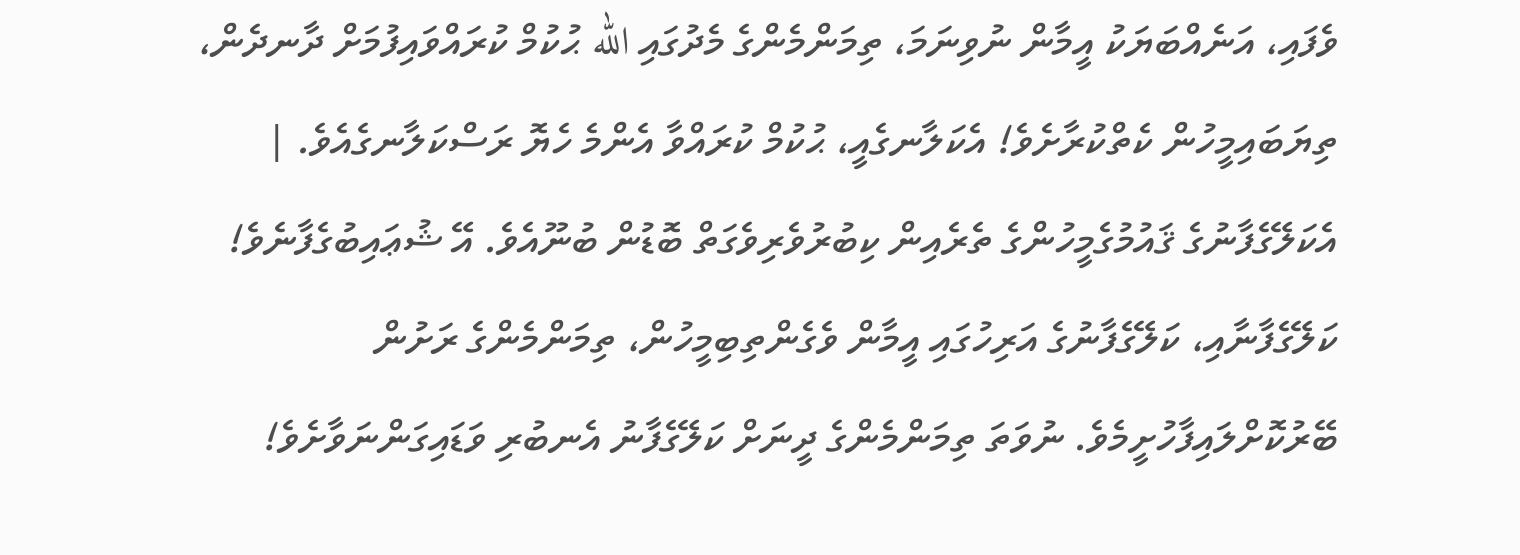ވެފައި، އަނެއްބަޔަކު އީމާން ނުވިނަމަ، ތިމަންމެންގެ މެދުގައި الله ޙުކުމް ކުރައްވައިފުމަށް ދާނދެން، ތިޔަބައިމީހުން ކެތްކުރާށެވެ! އެކަލާނގެއީ، ޙުކުމް ކުރައްވާ އެންމެ ހެޔޮ ރަސްކަލާނގެއެވެ. |
އެކަލޭގެފާނުގެ ޤައުމުގެމީހުންގެ ތެރެއިން ކިބުރުވެރިވެގަތް ބޮޑުން ބުނޫއެވެ. އޭ ޝުޢައިބުގެފާނެވެ! ކަލޭގެފާނާއި، ކަލޭގެފާނުގެ އަރިހުގައި އީމާން ވެގެންތިބިމީހުން، ތިމަންމެންގެ ރަށުން ބޭރުކޮށްލައިފާހުށީމެވެ. ނުވަތަ ތިމަންމެންގެ ދީނަށް ކަލޭގެފާނު އެނބުރި ވަޑައިގަންނަވާށެވެ!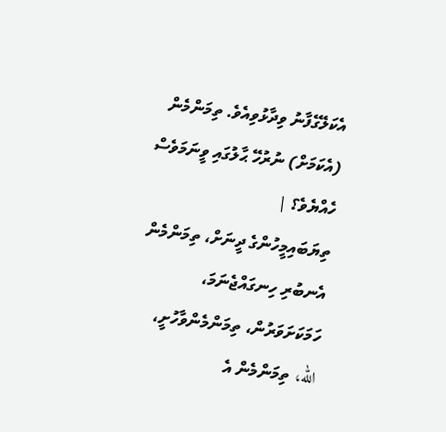އެކަލޭގެފާނު ވިދާޅުވިއެވެ. ތިމަންމެން (އެކަމަށް) ނުރުހޭ ޙާލުގައި ވީނަމަވެސް ހެއްޔެވެ؟ |
ތިޔަބައިމީހުންގެ ދީނަށް، ތިމަންމެން އެނބުރި ހިނގައްޖެނަމަ، ހަމަކަށަވަރުން، ތިމަންމެންވާހުށީ، الله، ތިމަންމެން އެ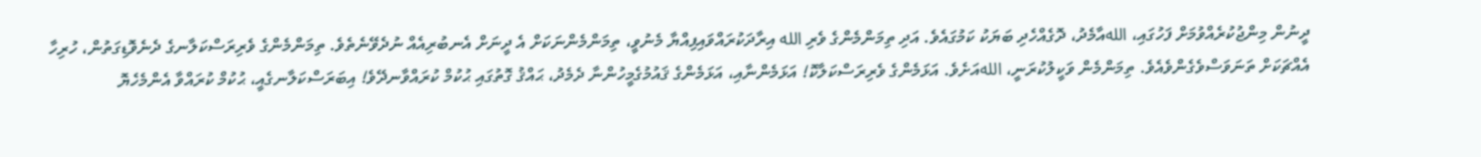ދީނުން މިންޖުކުރެއްވުމަށް ފަހުގައި، اللهއާމެދު، ދޮގެއްހެދި ބަޔަކު ކަމުގައެވެ. އަދި ތިމަންމެންގެ ވެރި الله އިރާދަކުރައްވައިފިއްޔާ މެނުވީ، ތިމަންމެންނަކަށް އެ ދީނަށް އެނބުރިއެއް ނުދެވޭނެތެވެ. ތިމަންމެންގެ ވެރިރަސްކަލާނގެ ދެނެވޮޑިގަތުން، ހުރިހާ އެއްޗަކަށް ތަނަވަސްވެގެންވެއެވެ. ތިމަންމެން ވަކީލުކުރަނީ، اللهއަށެވެ. އަޅަމެންގެ ވެރިރަސްކަލާކޮ! އަޅަމެންނާއި، އަޅަމެންގެ ޤައުމުގެމީހުންނާ ދެމެދު، ޙައްޤު ގޮތުގައި ޙުކުމް ކުރައްވާނދޭވެ! އިބަރަސްކަލާނގެއީ، ޙުކުމް ކުރައްވާ އެންމެހެޔޮ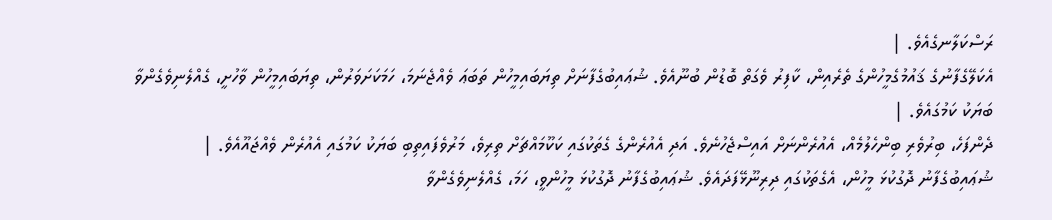ރަސްކަލާނގެއެވެ. |
އެކަލޭގެފާނުގެ ޤައުމުގެމީހުންގެ ތެރެއިން، ކާފިރު ވެގަތް ބޮޑުން ބުނޫއެވެ. ޝުޢައިބުގެފާނަށް ތިޔަބައިމީހުން ތަބަޢަ ވެއްޖެނަމަ، ހަމަކަށަވަރުން، ތިޔަބައިމީހުން ވާހުށީ، ގެއްލެނިވެގެންވާ ބަޔަކު ކަމުގައެވެ. |
ދެންފަހެ، ބިރުވެރި ބިންހެލުމެއް، އެއުރެންނަށް އައިސްޖެހުނެވެ. އަދި އެއުރެންގެ ގެތަކުގައި ކަކޫމައްޗަށް ތިރިވެ، މަރުވެފައިތިބި ބަޔަކު ކަމުގައި އެއުރެން ވެއްޖައޫއެވެ. |
ޝުޢައިބުގެފާނު ދޮގުކުޅަ މީހުން، އެގެތަކުގައި ދިރިނޫޅޭފަދައެވެ. ޝުޢައިބުގެފާނު ދޮގުކުޅަ މީހުންވީ، ހަމަ، ގެއްލެނިވެގެންވާ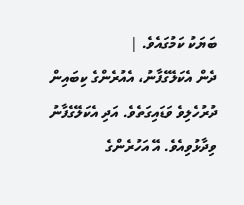ބަޔަކު ކަމުގައެވެ. |
ދެން އެކަލޭގެފާނު، އެއުރެންގެ ކިބައިން ދުރުހެލިވެ ވަޑައިގަތެވެ. އަދި އެކަލޭގެފާނު ވިދާޅުވިއެވެ. އޭ އަހުރެންގެ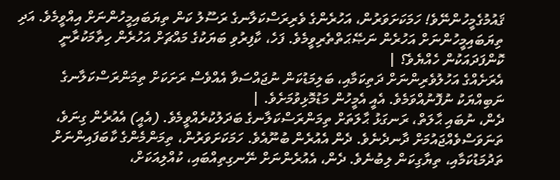ޤައުމުގެމީހުންނޭވެ! ހަމަކަށަވަރުން، އަހުރެންގެ ވެރިރަސްކަލާނގެ ރަސޫލު ކަން ތިޔަބައިމީހުންނަށް އިއްވީމެވެ. އަދި ތިޔަބައިމީހުންނަށް އަހުރެން ނަޞޭޙަތްތެރިވީމެވެ. ފަހެ، ކާފިރުވި ބަޔަކުގެ މައްޗަށް އަހުރެން ހިތާމަކުރާނީ ކޮންފަދައަކުން ހެއްޔެވެ؟ |
އެރަށެއްގެ އަހުލުވެރިންނަށް ދަތިކަމާއި، ބަލިމަޑުކަން ނުޖައްސަވާ އެއްވެސް ރަށަކަށް ތިމަންރަސްކަލާނގެ ނަބިއްޔަކު ނުފޮނުއްވަމެވެ. އެއީ އެމީހުން މަޑުމޮޅިވުމަށެވެ. |
ދެން، ނުބައި ޙާލަތް، ރަނގަޅު ޙާލަތަށް ތިމަންރަސްކަލާނގެ ބަދަލުކުރެއްވީމެވެ. (އެއީ) އެއުރެން ގިނަވެ، ތަނަވަސްވެއްޖައުމަށް ދާނދެނެވެ. ދެން އެއުރެން ބުނޫއެވެ. ހަމަކަށަވަރުން، ތިމަންމެންގެ ކާބަފައިންނަށް ތަދުމަޑުކަމާއި، ތިޔާގިކަން ލިބުނެވެ. ދެން، އެއުރެންނަށް ނޭނގިތިއްބައި، ކުއްލިއަކަށް،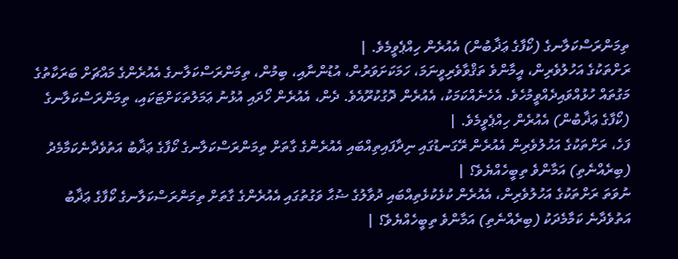ތިމަންރަސްކަލާނގެ (ކޯފާގެ ޢަޛާބުން) އެއުރެން ހިއްޕެވީމެވެ. |
ރަށްތަކުގެ އަހުލުވެރިން، އީމާންވެ ތަޤްވާވެރިވީނަމަ، ހަމަކަށަވަރުން، އުޑުންނާއި، ބިމުން، ތިމަންރަސްކަލާނގެ އެއުރެންގެ މައްޗަށް ބަރަކާތުގެ މަގުތައް ހުޅުއްވައިދެއްވީމުހެވެ. އެހެނެއްކަމަކު، އެއުރެން ދޮގުކުރޫއެވެ. ދެން، އެއުރެން ހޯދައި އުޅުނު ޢަމަލުތަކަށްޓަކައި، ތިމަންރަސްކަލާނގެ (ކޯފާގެ ޢަޛާބުން) އެއުރެން ހިއްޕެވީމެވެ. |
ފަހެ، ރަށްތަކުގެ އަހުލުވެރިން އެއުރެން ރޭގަނޑުގައި ނިދާފައިތިއްބައި އެއުރެންގެ ގާތަށް ތިމަންރަސްކަލާނގެ ކޯފާގެ ޢަޛާބު އަތުވެދާނެކަމާމެދު (ބިރެއްނެތި) އަމާންވެ ތިބީހެއްޔެވެ؟ |
ނުވަތަ ރަށްތަކުގެ އަހުލުވެރިން، އެއުރެން ކުޅެކުޅެތިއްބައި ދުވާލުގެ ޟުޙާ ވަގުތުގައި އެއުރެންގެ ގާތަށް ތިމަންރަސްކަލާނގެ ކޯފާގެ ޢަޛާބު އަތުވެދާނެ ކަމާމެދަކު (ބިރެއްނެތި) އަމާންވެ ތިބީހެއްޔެވެ؟ |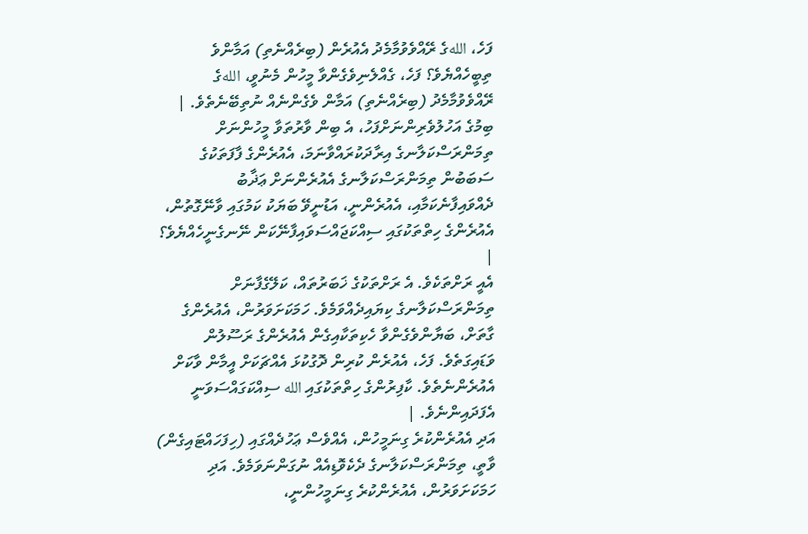ފަހެ، اللهގެ ރޭއްވެވުމާމެދު އެއުރެން (ބިރެއްނެތި) އަމާންވެ ތިބީހެއްޔެވެ؟ ފަހެ، ގެއްލެނިވެގެންވާ މީހުން މެނުވީ، اللهގެ ރޭއްވެވުމާމެދު (ބިރެއްނެތި) އަމާން ވެގެންނެއް ނުތިބޭނެތެވެ. |
ބިމުގެ އަހުލުވެރިންނަށްފަހު، އެ ބިން ވާރުތަވާ މީހުންނަށް ތިމަންރަސްކަލާނގެ އިރާދަކުރައްވާނަމަ، އެއުރެންގެ ފާފަތަކުގެ ސަބަބުން ތިމަންރަސްކަލާނގެ އެއުރެންނަށް ޢަޛާބު ދެއްވައިފާނެކަމާއި، އެއުރެންނީ، އަޑުނީވޭ ބަޔަކު ކަމުގައި ވާނޭގޮތުން، އެއުރެންގެ ހިތްތަކުގައި ސިއްކަޖައްސަވައިފާނޭކަން ނޭނގެނީހެއްޔެވެ؟ |
އެއީ ރަށްތަކެވެ. އެ ރަށްތަކުގެ ޚަބަރުތައް، ކަލޭގެފާނަށް ތިމަންރަސްކަލާނގެ ކިޔައިދެއްވަމެވެ. ހަމަކަށަވަރުން، އެއުރެންގެ ގާތަށް، ބަޔާންވެގެންވާ ހެކިތަކާއިގެން އެއުރެންގެ ރަސޫލުން ވަޑައިގަތެވެ. ފަހެ، އެއުރެން ކުރިން ދޮގުކުޅަ އެއްޗަކަށް އީމާން ވާކަށް އެއުރެންނެތެވެ. ކާފިރުންގެ ހިތްތަކުގައި الله ސިއްކަގައްސަވަނީ އެފަދައިންނެވެ. |
އަދި އެއުރެންކުރެ ގިނަމީހުން، އެއްވެސް ޢަހުދެއްގައި (ހިފަހައްޓައިގެން) ވާތީ، ތިމަންރަސްކަލާނގެ ދެކެވޮޑިއެއް ނުގަންނަވަމެވެ. އަދި ހަމަކަށަވަރުން، އެއުރެންކުރެ ގިނަމީހުންނީ،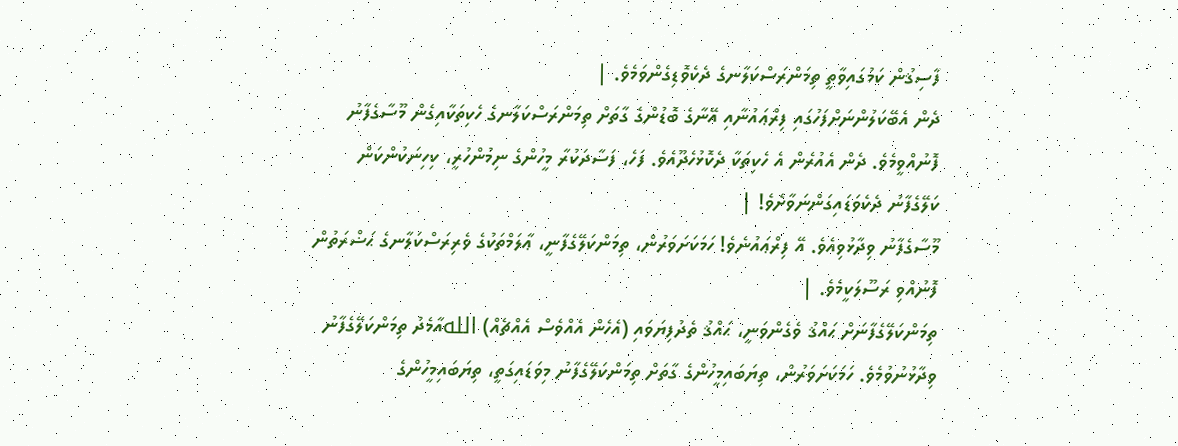ފާސިޤުން ކަމުގައިވާތީ ތިމަންރަސްކަލާނގެ ދެކެވޮޑިގެންވަމެވެ. |
ދެން އެބޭކަލުންނަށްފަހުގައި ފިރްޢައުނާއި އޭނާގެ ބޮޑުންގެ ގާތަށް ތިމަންރަސްކަލާނގެ ހެކިތަކާއިގެން މޫސާގެފާނު ފޮނުއްވީމެވެ. ދެން އެއުރެން އެ ހެކިތަކާ ދެކޮޅުހެދޫއެވެ. ފަހެ، ފަސާދަކުރާ މީހުންގެ ނިމުންހުރީ، ކިހިނަކުންކަން ކަލޭގެފާނު ދެކެވަޑައިގަންނަވާށެވެ! |
މޫސާގެފާނު ވިދާޅުވިއެވެ. އޭ ފިރްޢައުނެވެ! ހަމަކަށަވަރުން، ތިމަންކަލޭގެފާނީ، ޢާލަމްތަކުގެ ވެރިރަސްކަލާނގެ ޙަޟްރަތުން ފޮނުއްވި ރަސޫލަކީމެވެ. |
ތިމަންކަލޭގެފާނަށް ޙައްޤު ވެގެންވަނީ، ޙައްޤު ތެދުފިޔަވައި (އެހެން އެއްވެސް އެއްޗެއް) اللهއާމެދު ތިމަންކަލޭގެފާނު ވިދާޅުނުވުމެވެ. ހަމަކަށަވަރުން، ތިޔަބައިމީހުންގެ ގާތަށް ތިމަންކަލޭގެފާނު މިވަޑައިގަތީ، ތިޔަބައިމީހުންގެ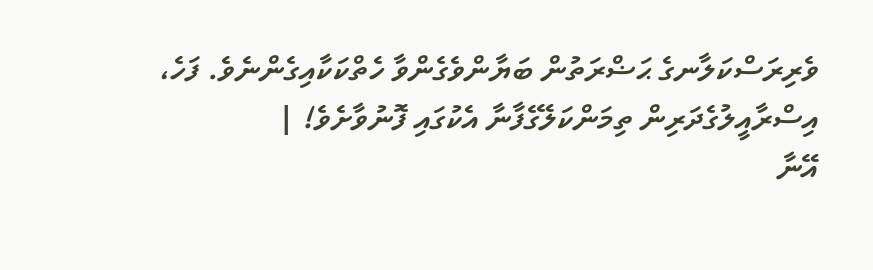ވެރިރަސްކަލާނގެ ޙަޟްރަތުން ބަޔާންވެގެންވާ ހެތްކަކާއިގެންނެވެ. ފަހެ، އިސްރާއީލުގެދަރިން ތިމަންކަލޭގެފާނާ އެކުގައި ފޮނުވާށެވެ! |
އޭނާ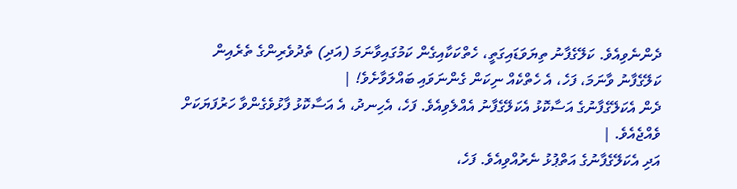ދެންނެވިއެވެ. ކަލޭގެފާނު ތިޔަވަޑައިގަތީ، ހެތްކަކާއިގެން ކަމުގައިވާނަމަ (އަދި) ތެދުވެރިންގެ ތެރެއިން ކަލޭގެފާނު ވާނަމަ، ފަހެ، އެ ހެތްކެއް ނިކަން ގެންނަވައި ބައްލަވާށެވެ! |
ދެން އެކަލޭގެފާނުގެ އަސާކޮޅު އެކަލޭގެފާނު އެއްލެވިއެވެ. ފަހެ، އެހިނދު، އެ އަސާކޮޅު ފާޅުވެގެންވާ ހަރުފަޔަކަށް ވެއްޖެއެވެ. |
އަދި އެކަލޭގެފާނުގެ އަތްޕުޅު ނެރުއްވިއެވެ. ފަހެ،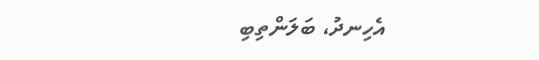އެހިނދު، ބަލަންތިބި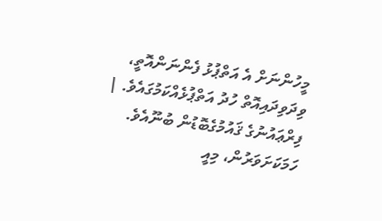މީހުންނަށް އެ އަތްޕުޅު ފެންނަންއޮތީ، ވިދަވިދައިއޮތް ހުދު އަތްޕުޅެއްކަމުގައެވެ. |
ފިރްޢައުނުގެ ޤައުމުގެބޮޑުން ބުނޫއެވެ. ހަމަކަށަވަރުން، މިއީ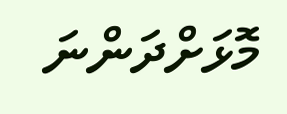މޮޅަށްދަންނަ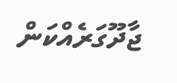ޖާދޫގަރެއްކަން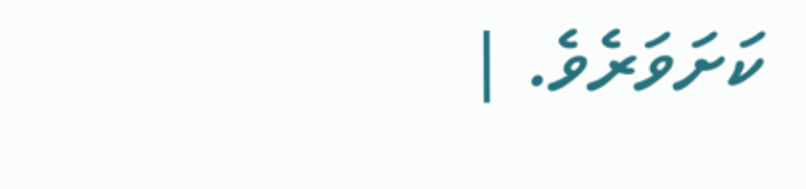ކަށަވަރެވެ. |